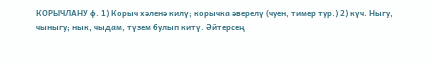КОРЫЧЛАНУ ф. 1) Корыч хәленә килү; корычка әверелү (чуен, тимер тур.) 2) күч. Ныгу, чыныгу; нык, чыдам, түзем булып китү. Әйтерсең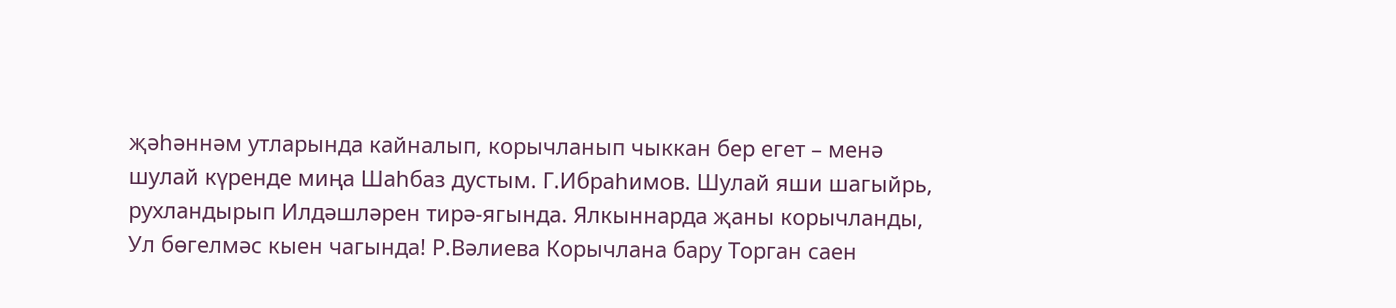җәһәннәм утларында кайналып, корычланып чыккан бер егет – менә шулай күренде миңа Шаһбаз дустым. Г.Ибраһимов. Шулай яши шагыйрь, рухландырып Илдәшләрен тирә-ягында. Ялкыннарда җаны корычланды, Ул бөгелмәс кыен чагында! Р.Вәлиева Корычлана бару Торган саен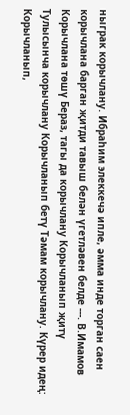ныграк корычлану. Ибраһим элеккечә ипле, әмма инде торган саен корычлана барган җитди тавыш белән үгетләвен белде ---. В.Имамов Корычлана төшү Бераз, тагы да корычлану Корычланып җитү Тулысынча корычлану Корычланып бетү Тәмам корычлану. Күрер идең: Корычланып,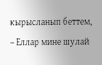кырысланып беттем, – Еллар мине шулай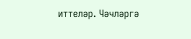иттеләр. Чәчләргә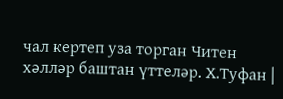чал кертеп уза торган Читен хәлләр баштан үттеләр. Х.Туфан |